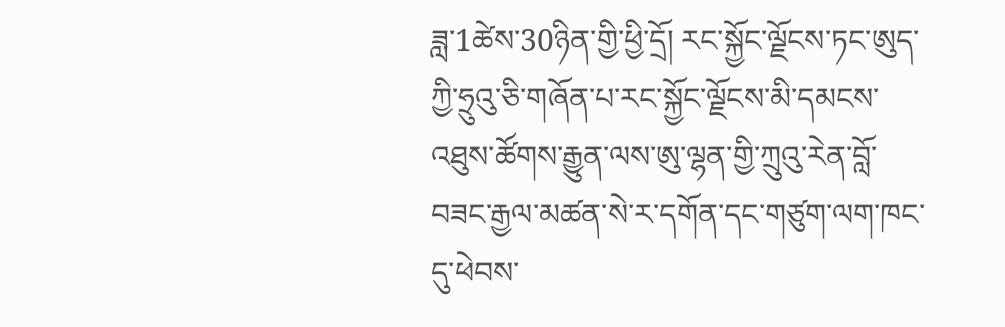ཟླ་1ཚེས་30ཉིན་གྱི་ཕྱི་དྲོ། རང་སྐྱོང་ལྗོངས་ཏང་ཨུད་ཀྱི་ཧྲུའུ་ཅི་གཞོན་པ་རང་སྐྱོང་ལྗོངས་མི་དམངས་འཐུས་ཚོགས་རྒྱུན་ལས་ཨུ་ལྷན་གྱི་ཀྲུའུ་རེན་བློ་བཟང་རྒྱལ་མཚན་སེ་ར་དགོན་དང་གཙུག་ལག་ཁང་དུ་ཕེབས་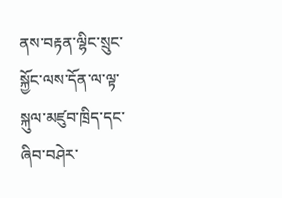ནས་བརྟན་ལྷིང་སྲུང་སྐྱོང་ལས་དོན་ལ་ལྟ་སྐུལ་མཛུབ་ཁྲིད་དང་ཞིབ་བཤེར་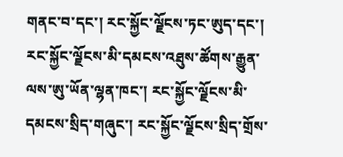གནང་བ་དང་། རང་སྐྱོང་ལྗོངས་ཏང་ཨུད་དང་། རང་སྐྱོང་ལྗོངས་མི་དམངས་འཐུས་ཚོགས་རྒྱུན་ལས་ཨུ་ཡོན་ལྷན་ཁང་། རང་སྐྱོང་ལྗོངས་མི་དམངས་སྲིད་གཞུང་། རང་སྐྱོང་ལྗོངས་སྲིད་གྲོས་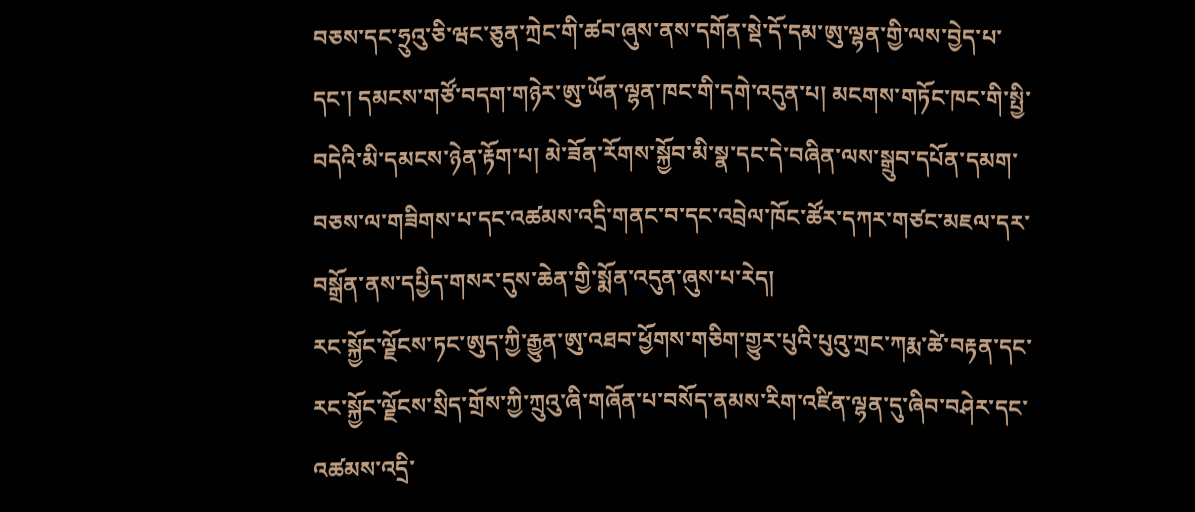བཅས་དང་ཧྲུའུ་ཅི་ཝང་ཅུན་ཀྲེང་གི་ཚབ་ཞུས་ནས་དགོན་སྡེ་དོ་དམ་ཨུ་ལྷན་གྱི་ལས་བྱེད་པ་དང་། དམངས་གཙོ་བདག་གཉེར་ཨུ་ཡོན་ལྷན་ཁང་གི་དགེ་འདུན་པ། མངགས་གཏོང་ཁང་གི་སྤྱི་བདེའི་མི་དམངས་ཉེན་རྟོག་པ། མེ་ཟོན་རོགས་སྐྱོབ་མི་སྣ་དང་དེ་བཞིན་ལས་སྒྲུབ་དཔོན་དམག་བཅས་ལ་གཟིགས་པ་དང་འཚམས་འདྲི་གནང་བ་དང་འབྲེལ་ཁོང་ཚོར་དཀར་གཙང་མཇལ་དར་བསྒྲོན་ནས་དཔྱིད་གསར་དུས་ཆེན་གྱི་སྨོན་འདུན་ཞུས་པ་རེད།
རང་སྐྱོང་ལྗོངས་ཏང་ཨུད་ཀྱི་རྒྱུན་ཨུ་འཐབ་ཕྱོགས་གཅིག་གྱུར་པུའི་པུའུ་ཀྲང་ཀརྨ་ཚེ་བརྟན་དང་རང་སྐྱོང་ལྗོངས་སྲིད་གྲོས་ཀྱི་ཀྲུའུ་ཞི་གཞོན་པ་བསོད་ནམས་རིག་འཛིན་ལྷན་དུ་ཞིབ་བཤེར་དང་འཚམས་འདྲི་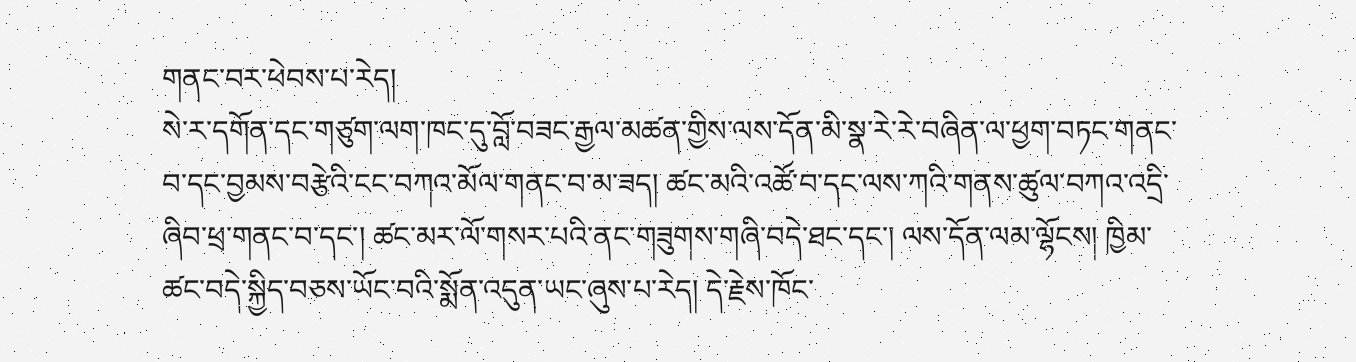གནང་བར་ཕེབས་པ་རེད།
སེ་ར་དགོན་དང་གཙུག་ལག་ཁང་དུ་བློ་བཟང་རྒྱལ་མཚན་གྱིས་ལས་དོན་མི་སྣ་རེ་རེ་བཞིན་ལ་ཕྱག་བཏང་གནང་བ་དང་བྱམས་བརྩེའི་ངང་བཀའ་མོལ་གནང་བ་མ་ཟད། ཚང་མའི་འཚོ་བ་དང་ལས་ཀའི་གནས་ཚུལ་བཀའ་འདྲི་ཞིབ་ཕྲ་གནང་བ་དང་། ཚང་མར་ལོ་གསར་པའི་ནང་གཟུགས་གཞི་བདེ་ཐང་དང་། ལས་དོན་ལམ་ལྷོངས། ཁྱིམ་ཚང་བདེ་སྐྱིད་བཅས་ཡོང་བའི་སྨོན་འདུན་ཡང་ཞུས་པ་རེད། དེ་རྗེས་ཁོང་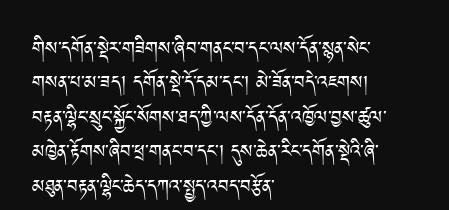གིས་དགོན་སྡེར་གཟིགས་ཞིབ་གནང་བ་དང་ལས་དོན་སྙན་སེང་གསན་པ་མ་ཟད། དགོན་སྡེ་དོ་དམ་དང་། མེ་ཟོན་བདེ་འཇགས། བརྟན་ལྷིང་སྲུང་སྐྱོང་སོགས་ཐད་ཀྱི་ལས་དོན་དོན་འཁྱོལ་བྱས་ཚུལ་མཁྱེན་རྟོགས་ཞིབ་ཕྲ་གནང་བ་དང་། དུས་ཆེན་རིང་དགོན་སྡེའི་ཞི་མཐུན་བརྟན་ལྷིང་ཆེད་དཀའ་སྤྱད་འབད་བརྩོན་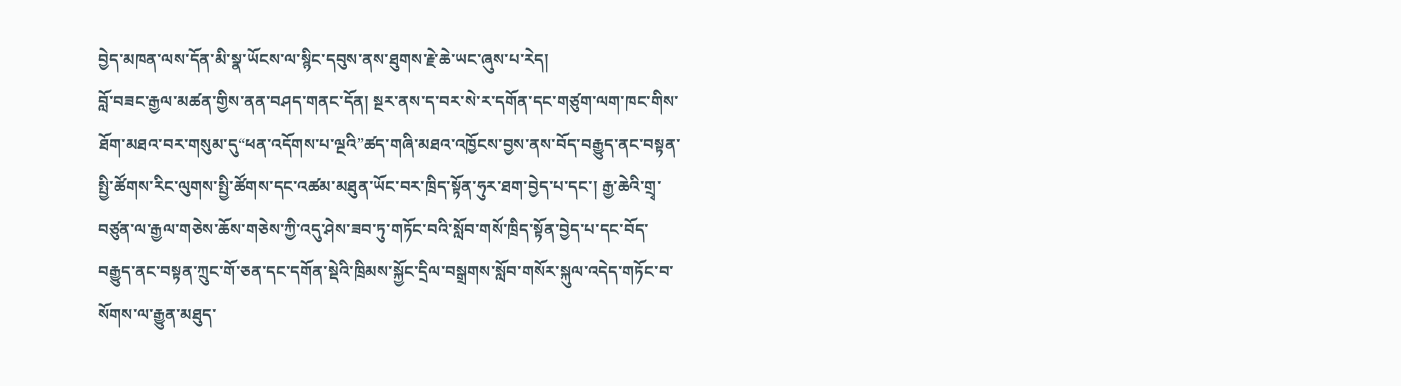བྱེད་མཁན་ལས་དོན་མི་སྣ་ཡོངས་ལ་སྙིང་དབུས་ནས་ཐུགས་རྗེ་ཆེ་ཡང་ཞུས་པ་རེད།
བློ་བཟང་རྒྱལ་མཚན་གྱིས་ནན་བཤད་གནང་དོན། སྔར་ནས་ད་བར་སེ་ར་དགོན་དང་གཙུག་ལག་ཁང་གིས་ཐོག་མཐའ་བར་གསུམ་དུ“ཕན་འདོགས་པ་ལྔའི”ཚད་གཞི་མཐའ་འཁྱོངས་བྱས་ནས་བོད་བརྒྱུད་ནང་བསྟན་སྤྱི་ཚོགས་རིང་ལུགས་སྤྱི་ཚོགས་དང་འཚམ་མཐུན་ཡོང་བར་ཁྲིད་སྟོན་ཧུར་ཐག་བྱེད་པ་དང་། རྒྱ་ཆེའི་གྲྭ་བཙུན་ལ་རྒྱལ་གཅེས་ཆོས་གཅེས་ཀྱི་འདུ་ཤེས་ཟབ་ཏུ་གཏོང་བའི་སློབ་གསོ་ཁྲིད་སྟོན་བྱེད་པ་དང་བོད་བརྒྱུད་ནང་བསྟན་ཀྲུང་གོ་ཅན་དང་དགོན་སྡེའི་ཁྲིམས་སྐྱོང་དྲིལ་བསྒྲགས་སློབ་གསོར་སྐུལ་འདེད་གཏོང་བ་སོགས་ལ་རྒྱུན་མཐུད་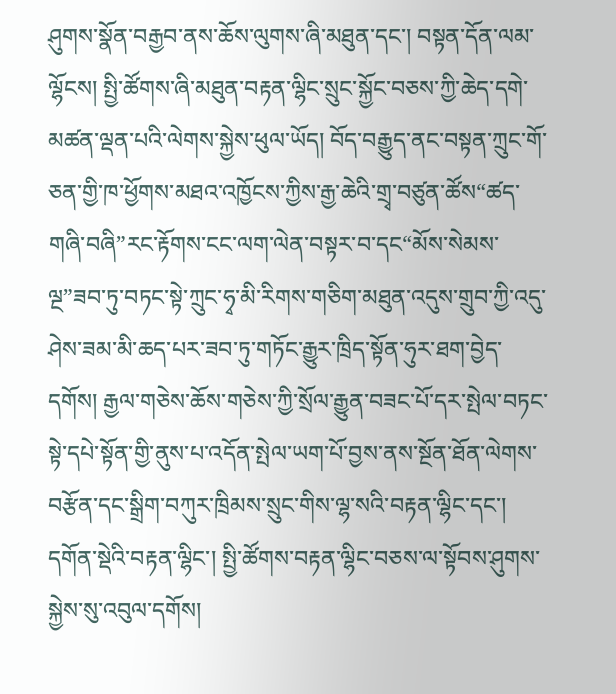ཤུགས་སྣོན་བརྒྱབ་ནས་ཆོས་ལུགས་ཞི་མཐུན་དང་། བསྟན་དོན་ལམ་ལྷོངས། སྤྱི་ཚོགས་ཞི་མཐུན་བརྟན་ལྷིང་སྲུང་སྐྱོང་བཅས་ཀྱི་ཆེད་དགེ་མཚན་ལྡན་པའི་ལེགས་སྐྱེས་ཕུལ་ཡོད། བོད་བརྒྱུད་ནང་བསྟན་ཀྲུང་གོ་ཅན་གྱི་ཁ་ཕྱོགས་མཐའ་འཁྱོངས་ཀྱིས་རྒྱ་ཆེའི་གྲྭ་བཙུན་ཚོས“ཚད་གཞི་བཞི”རང་རྟོགས་ངང་ལག་ལེན་བསྟར་བ་དང“མོས་སེམས་ལྔ”ཟབ་ཏུ་བཏང་སྟེ་ཀྲུང་ཧྭ་མི་རིགས་གཅིག་མཐུན་འདུས་གྲུབ་ཀྱི་འདུ་ཤེས་ཟམ་མི་ཆད་པར་ཟབ་ཏུ་གཏོང་རྒྱུར་ཁྲིད་སྟོན་ཧུར་ཐག་བྱེད་དགོས། རྒྱལ་གཅེས་ཆོས་གཅེས་ཀྱི་སྲོལ་རྒྱུན་བཟང་པོ་དར་སྤེལ་བཏང་སྟེ་དཔེ་སྟོན་གྱི་ནུས་པ་འདོན་སྤེལ་ཡག་པོ་བྱས་ནས་སྔོན་ཐོན་ལེགས་བརྩོན་དང་སྒྲིག་བཀུར་ཁྲིམས་སྲུང་གིས་ལྷ་སའི་བརྟན་ལྷིང་དང་། དགོན་སྡེའི་བརྟན་ལྷིང་། སྤྱི་ཚོགས་བརྟན་ལྷིང་བཅས་ལ་སྟོབས་ཤུགས་སྐྱེས་སུ་འབུལ་དགོས།